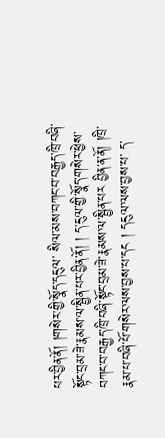པར་བྱིན་ནོ། །གསེར་གྱི་སྣོད་དངུལ་ སིལ་མས་བཀང་བ་བརྒྱད་ཁྲི་བཞི་སྟོང་བྲམ་ཟེ་རྣམས་ལ་སྦྱིན་པར་བྱིན་ནོ། ། ད་ངུལ་གྱི་སྣོད་གསེར་ཕྱེས་བཀང་བ་བརྒྱད་ཁྲི་བཞི་སྟོང་བྲམ་ཟེ་རྣམས་ལ་སྦྱིན་པར བྱིན་ན་ནོ། །ཁྲི་རྣམ་པ་བཞི་པོ་གསེར་ལས་བྱས་པ་དང ། དངུལ་ལས་བྱས་པ་ ད་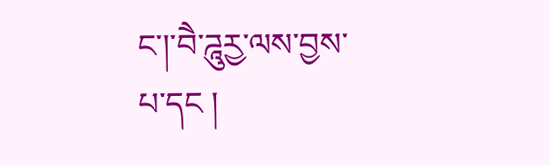ང་།་བཻ་ཌཱུརྱ་ལས་བྱས་པ་དང །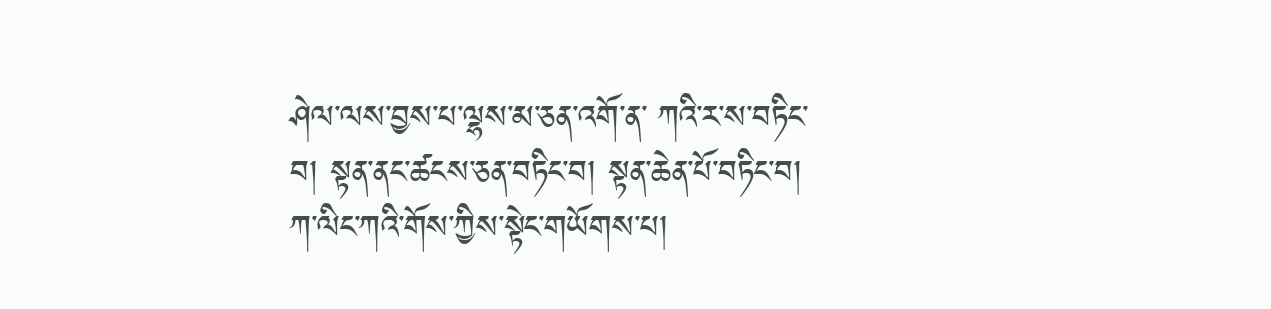ཤེལ་ལས་བྱས་པ་ལྷས་མ་ཅན་འགོ་ན་ ཀའི་ར་ས་བཏིང་བ། སྟན་ནང་ཚངས་ཅན་བཏིང་བ། སྟན་ཆེན་པོ་བཏིང་བ། ཀ་ལིང་ཀའི་གོས་ཀྱིས་སྟེང་གཡོགས་པ།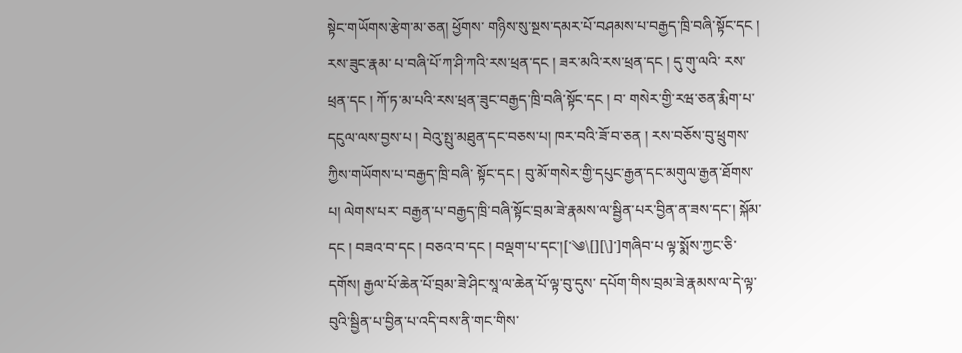སྟེང་གཡོགས་རྩེག་མ་ཅན། ཕྱོགས་ གཉིས་སུ་སྔས་དམར་པོ་བཤམས་པ་བརྒྱད་ཁྲི་བཞི་སྟོང་དང ། རས་ཟུང་རྣམ་ པ་བཞི་པོ་ཀ་ཤི་ཀའི་རས་ཕྲན་དང ། ཟར་མའི་རས་ཕྲན་དང ། དུ་གུ་ལའི་ རས་ཕྲན་དང ། ཀོ་ཏ་མ་པའི་རས་ཕྲན་ཟུང་བརྒྱད་ཁྲི་བཞི་སྟོང་དང ། བ་ གསེར་གྱི་རཝ་ཅན་རྨིག་པ་དངུལ་ལས་བྱས་པ ། བེའུ་སྤུ་མཐུན་དང་བཅས་པ། ཁར་བའི་ཟོ་བ་ཅན ། རས་བཅོས་བུ་ཕྲུགས་ཀྱིས་གཡོགས་པ་བརྒྱད་ཁྲི་བཞི་ སྟོང་དང ། བུ་མོ་གསེར་གྱི་དཔུང་རྒྱན་དང་མགུལ་རྒྱན་ཐོགས་པ། ལེགས་པར་ བརྒྱན་པ་བརྒྱད་ཁྲི་བཞི་སྟོང་བྲམ་ཟེ་རྣམས་ལ་སྦྱིན་པར་བྱིན་ན་ཟས་དང་། སྐོམ་དང ། བཟའ་བ་དང ། བཅའ་བ་དང ། བལྡག་པ་དང་།[་༄\[][\]་]གཞིབ་པ ལྟ་སྨོས་ཀྱང་ཅི་དགོས། རྒྱལ་པོ་ཆེན་པོ་བྲམ་ཟེ་ཤིང་སཱ་ལ་ཆེན་པོ་ལྟ་བུ་དུས་ དཔོག་གིས་བྲམ་ཟེ་རྣམས་ལ་དེ་ལྟ་བུའི་སྦྱིན་པ་བྱིན་པ་འདི་བས་ནི་གང་གིས་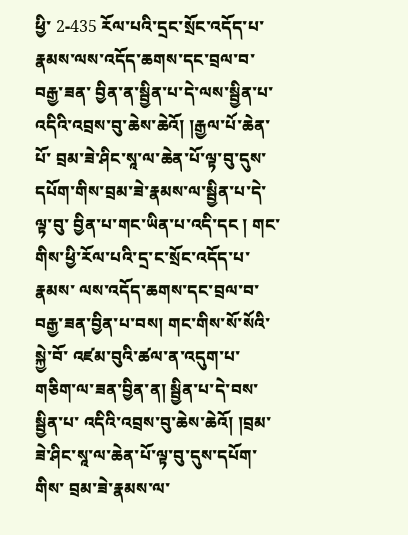ཕྱི་ 2-435 རོལ་པའི་དྲང་སྲོང་འདོད་པ་རྣམས་ལས་འདོད་ཆགས་དང་བྲལ་བ་བརྒྱ་ཟན་ བྱིན་ན་སྦྱིན་པ་དེ་ལས་སྦྱིན་པ་འདིའི་འབྲས་བུ་ཆེས་ཆེའོ། །རྒྱལ་པོ་ཆེན་པོ་ བྲམ་ཟེ་ཤིང་སཱ་ལ་ཆེན་པོ་ལྟ་བུ་དུས་དཔོག་གིས་བྲམ་ཟེ་རྣམས་ལ་སྦྱིན་པ་དེ་ལྟ་བུ་ བྱིན་པ་གང་ཡིན་པ་འདི་དང ། གང་གིས་ཕྱི་རོལ་པའི་དྲ་ང་སྲོང་འདོད་པ་རྣམས་ ལས་འདོད་ཆགས་དང་བྲལ་བ་བརྒྱ་ཟན་བྱིན་པ་བས། གང་གིས་སོ་སོའི་སྐྱེ་བོ་ འཛམ་བུའི་ཚལ་ན་འདུག་པ་གཅིག་ལ་ཟན་བྱིན་ན། སྦྱིན་པ་དེ་བས་སྦྱིན་པ་ འདིའི་འབྲས་བུ་ཆེས་ཆེའོ། །བྲམ་ཟེ་ཤིང་སཱ་ལ་ཆེན་པོ་ལྟ་བུ་དུས་དཔོག་གིས་ བྲམ་ཟེ་རྣམས་ལ་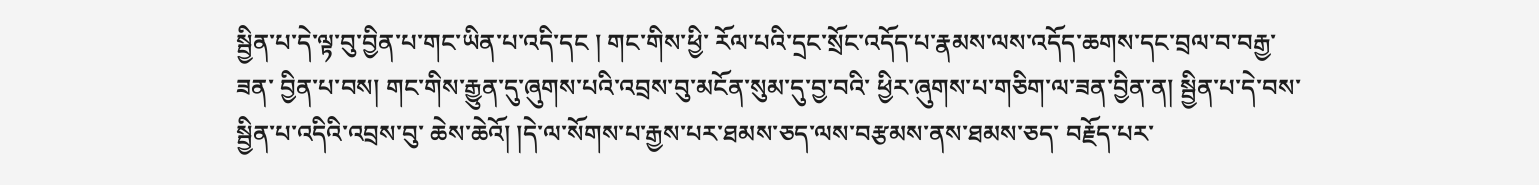སྦྱིན་པ་དེ་ལྟ་བུ་བྱིན་པ་གང་ཡིན་པ་འདི་དང ། གང་གིས་ཕྱི་ རོལ་པའི་དྲང་སྲོང་འདོད་པ་རྣམས་ལས་འདོད་ཆགས་དང་བྲལ་བ་བརྒྱ་ཟན་ བྱིན་པ་བས། གང་གིས་རྒྱུན་དུ་ཞུགས་པའི་འབྲས་བུ་མངོན་སུམ་དུ་བྱ་བའི་ ཕྱིར་ཞུགས་པ་གཅིག་ལ་ཟན་བྱིན་ན། སྦྱིན་པ་དེ་བས་སྦྱིན་པ་འདིའི་འབྲས་བུ་ ཆེས་ཆེའོ། །དེ་ལ་སོགས་པ་རྒྱས་པར་ཐམས་ཅད་ལས་བརྩམས་ནས་ཐམས་ཅད་ བརྗོད་པར་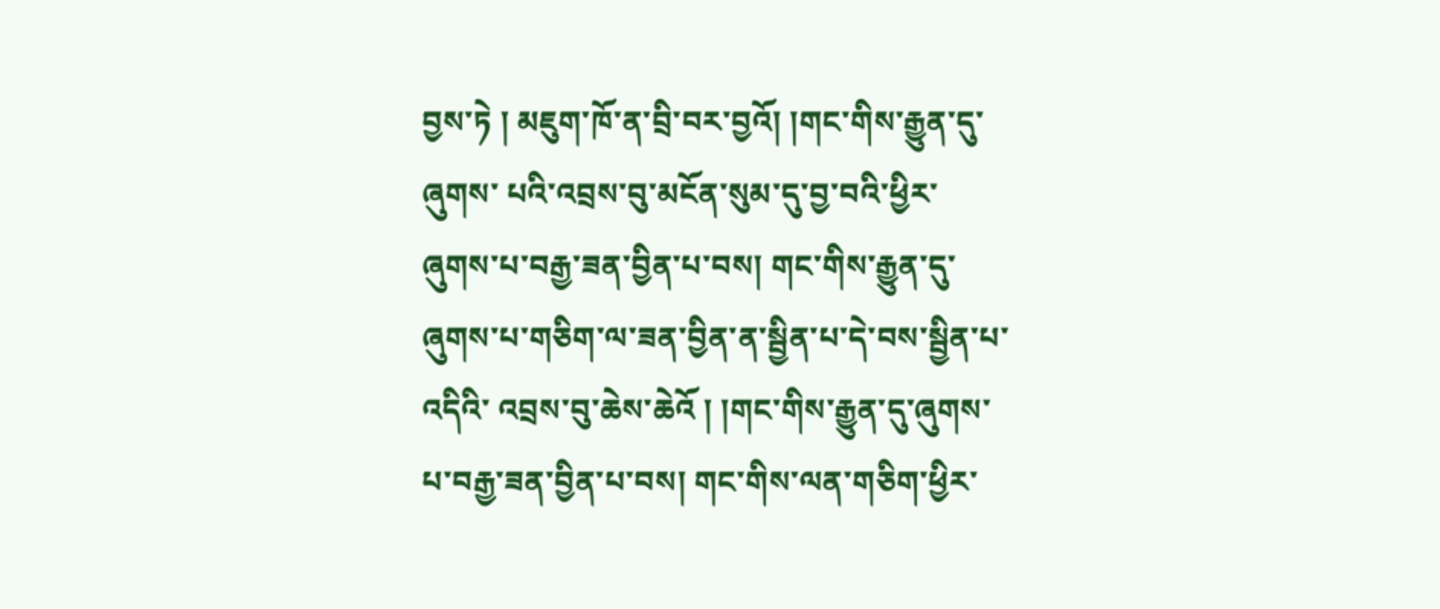བྱས་ཏེ ། མཇུག་ཁོ་ན་བྲི་བར་བྱའོ། །གང་གིས་རྒྱུན་དུ་ཞུགས་ པའི་འབྲས་བུ་མངོན་སུམ་དུ་བྱ་བའི་ཕྱིར་ཞུགས་པ་བརྒྱ་ཟན་བྱིན་པ་བས། གང་གིས་རྒྱུན་དུ་ཞུགས་པ་གཅིག་ལ་ཟན་བྱིན་ན་སྦྱིན་པ་དེ་བས་སྦྱིན་པ་འདིའི་ འབྲས་བུ་ཆེས་ཆེའོ ། །གང་གིས་རྒྱུན་དུ་ཞུགས་པ་བརྒྱ་ཟན་བྱིན་པ་བས། གང་གིས་ལན་གཅིག་ཕྱིར་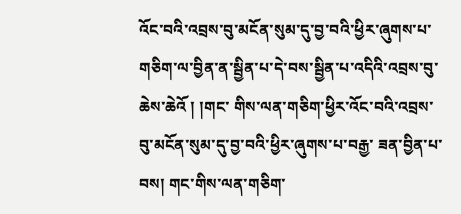འོང་བའི་འབྲས་བུ་མངོན་སུམ་དུ་བྱ་བའི་ཕྱིར་ཞུགས་པ་ གཅིག་ལ་བྱིན་ན་སྦྱིན་པ་དེ་བས་སྦྱིན་པ་འདིའི་འབྲས་བུ་ཆེས་ཆེའོ ། །གང་ གིས་ལན་གཅིག་ཕྱིར་འོང་བའི་འབྲས་བུ་མངོན་སུམ་དུ་བྱ་བའི་ཕྱིར་ཞུགས་པ་བརྒྱ་ ཟན་བྱིན་པ་བས། གང་གིས་ལན་གཅིག་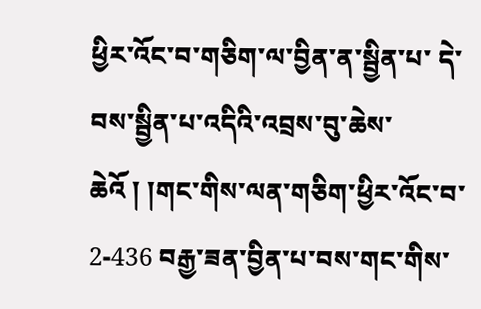ཕྱིར་འོང་བ་གཅིག་ལ་བྱིན་ན་སྦྱིན་པ་ དེ་བས་སྦྱིན་པ་འདིའི་འབྲས་བུ་ཆེས་ཆེའོ ། །གང་གིས་ལན་གཅིག་ཕྱིར་འོང་བ་ 2-436 བརྒྱ་ཟན་བྱིན་པ་བས་གང་གིས་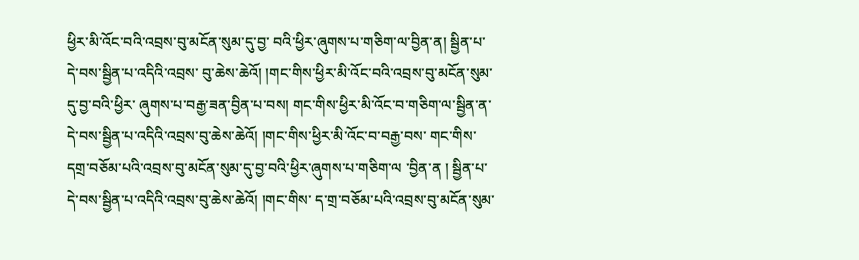ཕྱིར་མི་འོང་བའི་འབྲས་བུ་མངོན་སུམ་དུ་བྱ་ བའི་ཕྱིར་ཞུགས་པ་གཅིག་ལ་བྱིན་ན། སྦྱིན་པ་དེ་བས་སྦྱིན་པ་འདིའི་འབྲས་ བུ་ཆེས་ཆེའོ། །གང་གིས་ཕྱིར་མི་འོང་བའི་འབྲས་བུ་མངོན་སུམ་དུ་བྱ་བའི་ཕྱིར་ ཞུགས་པ་བརྒྱ་ཟན་བྱིན་པ་བས། གང་གིས་ཕྱིར་མི་འོང་བ་གཅིག་ལ་སྦྱིན་ན་ དེ་བས་སྦྱིན་པ་འདིའི་འབྲས་བུ་ཆེས་ཆེའོ། །གང་གིས་ཕྱིར་མི་འོང་བ་བརྒྱ་བས་ གང་གིས་དགྲ་བཅོམ་པའི་འབྲས་བུ་མངོན་སུམ་དུ་བྱ་བའི་ཕྱིར་ཞུགས་པ་གཅིག་ལ ་བྱིན་ན ། སྦྱིན་པ་དེ་བས་སྦྱིན་པ་འདིའི་འབྲས་བུ་ཆེས་ཆེའོ། །གང་གིས་ ད་གྲ་བཅོམ་པའི་འབྲས་བུ་མངོན་སུམ་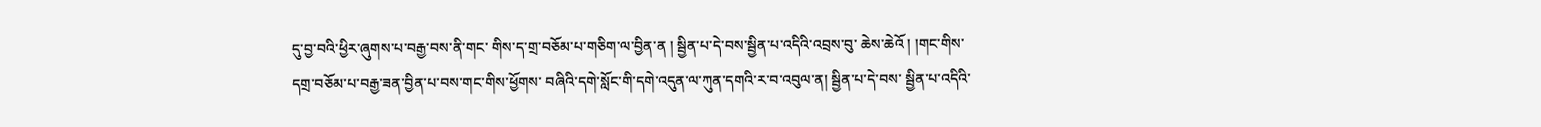དུ་བྱ་བའི་ཕྱིར་ཞུགས་པ་བརྒྱ་བས་ནི་གང་ གིས་ད་གྲ་བཅོམ་པ་གཅིག་ལ་བྱིན་ན ། སྦྱིན་པ་དེ་བས་སྦྱིན་པ་འདིའི་འབྲས་བུ་ ཆེས་ཆེའོ ། །གང་གིས་དགྲ་བཅོམ་པ་བརྒྱ་ཟན་བྱིན་པ་བས་གང་གིས་ཕྱོགས་ བཞིའི་དགེ་སློང་གི་དགེ་འདུན་ལ་ཀུན་དགའི་ར་བ་འབུལ་ན། སྦྱིན་པ་དེ་བས་ སྦྱིན་པ་འདིའི་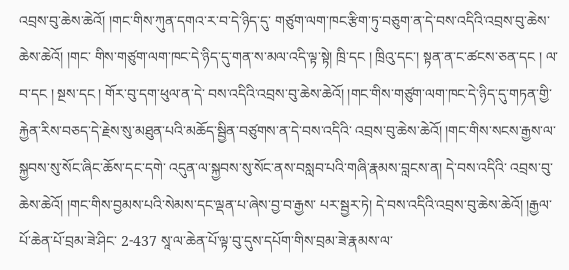འབྲས་བུ་ཆེས་ཆེའོ། །གང་གིས་ཀུན་དགའ་ར་བ་དེ་ཉིད་དུ་ གཙུག་ལག་ཁང་རྩིག་ཏུ་བཅུག་ན་དེ་བས་འདིའི་འབྲས་བུ་ཆེས་ཆེས་ཆེའོ། །གང་ གིས་གཙུག་ལག་ཁང་དེ་ཉིད་དུ་གན་ས་མལ་འདི་ལྟ་སྟེ། ཁྲི་དང ། ཁྲིའུ་དང་། སྟན་ན་ང་ཚངས་ཅན་དང ། ལ་བ་དང ། སྔས་དང ། གོར་བུ་དག་ཕུལ་ན་དེ་ བས་འདིའི་འབྲས་བུ་ཆེས་ཆེའོ། །གང་གིས་གཙུག་ལག་ཁང་དེ་ཉིད་དུ་གཏན་གྱི་ རྐྱེན་རིས་བཅད་དེ་རྗེས་སུ་མཐུན་པའི་མཆོད་སྦྱིན་བཙུགས་ན་དེ་བས་འདིའི་ འབྲས་བུ་ཆེས་ཆེའོ། །གང་གིས་སངས་རྒྱས་ལ་སྐྱབས་སུ་སོང་ཞིང་ཆོས་དང་དགེ་ འདུན་ལ་སྐྱབས་སུ་སོང་ནས་བསླབ་པའི་གཞི་རྣམས་བླངས་ན། དེ་བས་འདིའི་ འབྲས་བུ་ཆེས་ཆེའོ། །གང་གིས་བྱམས་པའི་སེམས་དང་ལྡན་པ་ཞེས་བྱ་བ་རྒྱས་ པར་སྦྱར་ཏེ། དེ་བས་འདིའི་འབྲས་བུ་ཆེས་ཆེའོ། །རྒྱལ་པོ་ཆེན་པོ་བྲམ་ཟེ་ཤིང་ 2-437 སཱ་ལ་ཆེན་པོ་ལྟ་བུ་དུས་དཔོག་གིས་བྲམ་ཟེ་རྣམས་ལ་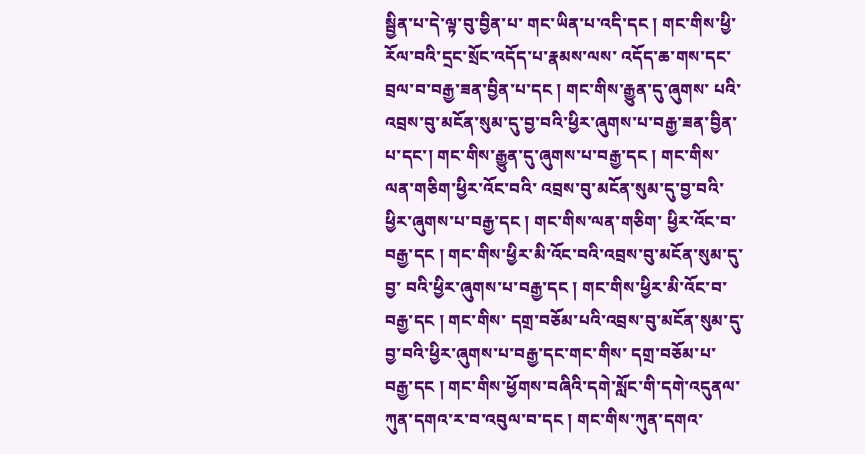སྦྱིན་པ་དེ་ལྟ་བུ་བྱིན་པ་ གང་ཡིན་པ་འདི་དང ། གང་གིས་ཕྱི་རོལ་བའི་དྲང་སྲོང་འདོད་པ་རྣམས་ལས་ འདོད་ཆ་གས་དང་བྲལ་བ་བརྒྱ་ཟན་བྱིན་པ་དང ། གང་གིས་རྒྱུན་དུ་ཞུགས་ པའི་འབྲས་བུ་མངོན་སུམ་དུ་བྱ་བའི་ཕྱིར་ཞུགས་པ་བརྒྱ་ཟན་བྱིན་པ་དང་། གང་གིས་རྒྱུན་དུ་ཞུགས་པ་བརྒྱ་དང ། གང་གིས་ལན་གཅིག་ཕྱིར་འོང་བའི་ འབྲས་བུ་མངོན་སུམ་དུ་བྱ་བའི་ཕྱིར་ཞུགས་པ་བརྒྱ་དང ། གང་གིས་ལན་གཅིག་ ཕྱིར་འོང་བ་བརྒྱ་དང ། གང་གིས་ཕྱིར་མི་འོང་བའི་འབྲས་བུ་མངོན་སུམ་དུ་བྱ་ བའི་ཕྱིར་ཞུགས་པ་བརྒྱ་དང ། གང་གིས་ཕྱིར་མི་འོང་བ་བརྒྱ་དང ། གང་གིས་ དགྲ་བཅོམ་པའི་འབྲས་བུ་མངོན་སུམ་དུ་བྱ་བའི་ཕྱིར་ཞུགས་པ་བརྒྱ་དང་གང་གིས་ དགྲ་བཅོམ་པ་བརྒྱ་དང ། གང་གིས་ཕྱོགས་བཞིའི་དགེ་སློང་གི་དགེ་འདུནལ་ ཀུན་དགའ་ར་བ་འབུལ་བ་དང ། གང་གིས་ཀུན་དགའ་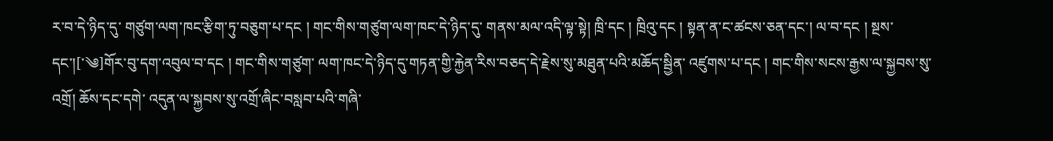ར་བ་དེ་ཉིད་དུ་ གཙུག་ལག་ཁང་རྩིག་ཏུ་བཅུག་པ་དང ། གང་གིས་གཙུག་ལག་ཁང་དེ་ཉིད་དུ་ གནས་མལ་འདི་ལྟ་སྟེ། ཁྲི་དང ། ཁྲིའུ་དང ། སྟན་ན་ང་ཚངས་ཅན་དང་། ལ་བ་དང ། སྔས་དང་།[་༄]གོར་བུ་དག་འབུལ་བ་དང ། གང་གིས་གཙུག་ ལག་ཁང་དེ་ཉིད་དུ་གཏན་གྱི་རྐྱེན་རིས་བཅད་དེ་རྗེས་སུ་མཐུན་པའི་མཆོད་སྦྱིན་ འཛུགས་པ་དང ། གང་གིས་སངས་རྒྱས་ལ་སྐྱབས་སུ་འགྲོ། ཆོས་དང་དགེ་ འདུན་ལ་སྐྱབས་སུ་འགྲོ་ཞིང་བསླབ་པའི་གཞི་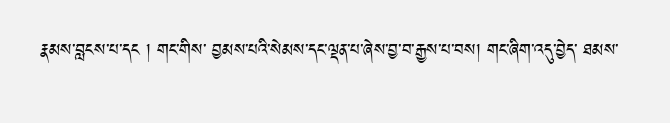རྣམས་བླངས་པ་དང ། གང་གིས་ བྱམས་པའི་སེམས་དང་ལྡན་པ་ཞེས་བྱ་བ་རྒྱས་པ་བས། གང་ཞིག་འདུ་བྱེད་ ཐམས་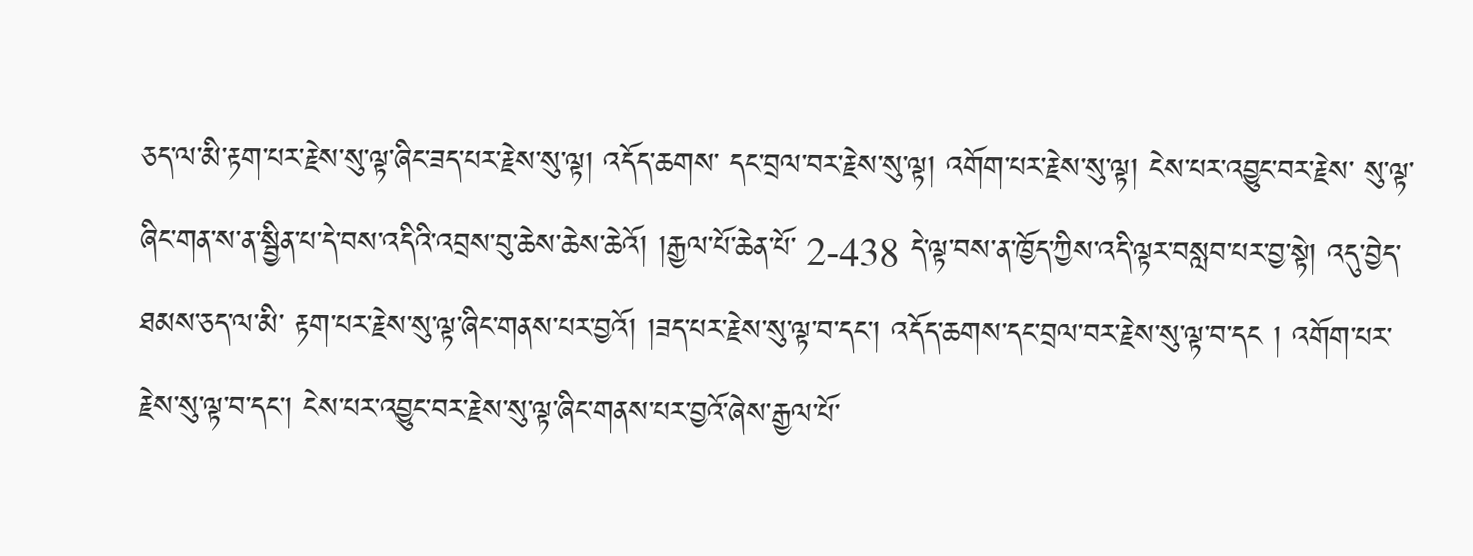ཅད་ལ་མི་རྟག་པར་རྗེས་སུ་ལྟ་ཞིང་ཟད་པར་རྗེས་སུ་ལྟ། འདོད་ཆགས་ དང་བྲལ་བར་རྗེས་སུ་ལྟ། འགོག་པར་རྗེས་སུ་ལྟ། ངེས་པར་འབྱུང་བར་རྗེས་ སུ་ལྟ་ཞིང་གན་ས་ན་སྦྱིན་པ་དེ་བས་འདིའི་འབྲས་བུ་ཆེས་ཆེས་ཆེའོ། །རྒྱལ་པོ་ཆེན་པོ་ 2-438 དེ་ལྟ་བས་ན་ཁྱོད་ཀྱིས་འདི་ལྟར་བསླབ་པར་བྱ་སྟེ། འདུ་བྱེད་ཐམས་ཅད་ལ་མི་ རྟག་པར་རྗེས་སུ་ལྟ་ཞིང་གནས་པར་བྱའོ། །ཟད་པར་རྗེས་སུ་ལྟ་བ་དང་། འདོད་ཆགས་དང་བྲལ་བར་རྗེས་སུ་ལྟ་བ་དང ། འགོག་པར་རྗེས་སུ་ལྟ་བ་དང་། ངེས་པར་འབྱུང་བར་རྗེས་སུ་ལྟ་ཞིང་གནས་པར་བྱའོ་ཞེས་རྒྱལ་པོ་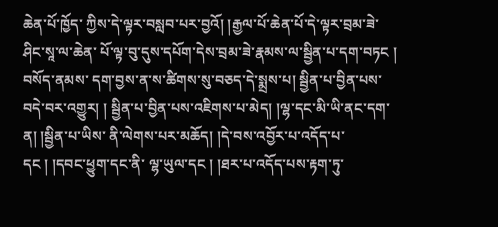ཆེན་པོ་ཁྱོད་ ཀྱིས་དེ་ལྟར་བསླབ་པར་བྱའོ། །རྒྱལ་པོ་ཆེན་པོ་དེ་ལྟར་བྲམ་ཟེ་ཤིང་སཱ་ལ་ཆེན་ པོ་ལྟ་བུ་དུས་དཔོག་དེས་བྲམ་ཟེ་རྣམས་ལ་སྦྱིན་པ་དག་བཏང ། བསོད་ནམས་ དག་བྱས་ན་ས་ཚིགས་སུ་བཅད་དེ་སྨྲས་པ། སྦྱིན་པ་བྱིན་པས་བདེ་བར་འགྱུར། ། སྦྱིན་པ་བྱིན་པས་འཇིགས་པ་མེད། །ལྷ་དང་མི་ཡི་ནང་དག་ན། །སྦྱིན་པ་ཡིས་ ནི་ལེགས་པར་མཆོད། །དེ་བས་འབྱོར་པ་འདོད་པ་དང ། །དབང་ཕྱུག་དང་ནི་ ལྷ་ཡུལ་དང ། །ཐར་པ་འདོད་པས་རྟག་ཏུ་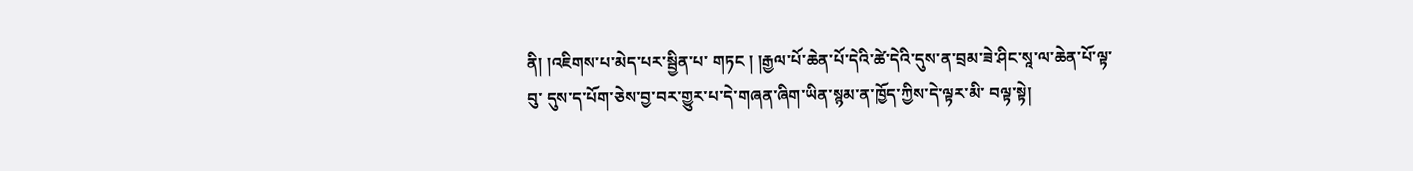ནི། །འཇིགས་པ་མེད་པར་སྦྱིན་པ་ གཏང ། །རྒྱལ་པོ་ཆེན་པོ་དེའི་ཚེ་དེའི་དུས་ན་བྲམ་ཟེ་ཤིང་སཱ་ལ་ཆེན་པོ་ལྟ་བུ་ དུས་ད་པོག་ཅེས་བྱ་བར་གྱུར་པ་དེ་གཞན་ཞིག་ཡིན་སྙམ་ན་ཁྱོད་ཀྱིས་དེ་ལྟར་མི་ བལྟ་སྟེ།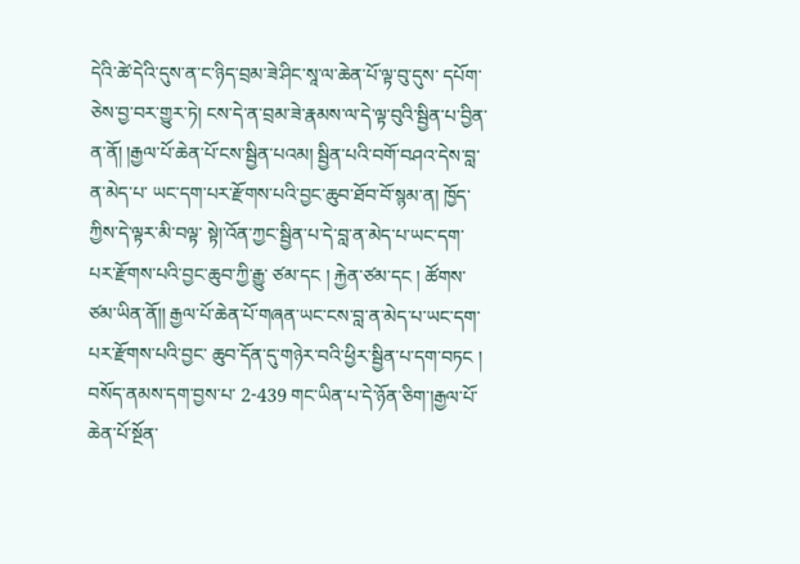དེའི་ཚེ་དེའི་དུས་ན་ང་ཉིད་བྲམ་ཟེ་ཤིང་སཱ་ལ་ཆེན་པོ་ལྟ་བུ་དུས་ དཔོག་ཅེས་བྱ་བར་གྱུར་ཏེ། ངས་དེ་ན་བྲམ་ཟེ་རྣམས་ལ་དེ་ལྟ་བུའི་སྦྱིན་པ་བྱིན་ ན་ནོ། །རྒྱལ་པོ་ཆེན་པོ་ངས་སྦྱིན་པའམ། སྦྱིན་པའི་བགོ་བཤའ་དེས་བླ་ན་མེད་པ་ ཡང་དག་པར་རྫོགས་པའི་བྱང་ཆུབ་ཐོབ་བོ་སྙམ་ན། ཁྱོད་ཀྱིས་དེ་ལྟར་མི་བལྟ་ སྟེ།་འོན་ཀྱང་སྦྱིན་པ་དེ་བླ་ན་མེད་པ་ཡང་དག་པར་རྫོགས་པའི་བྱང་ཆུབ་ཀྱི་རྒྱུ་ ཙམ་དང ། རྐྱེན་ཙམ་དང ། ཚོགས་ཙམ་ཡིན་ནོ།། རྒྱལ་པོ་ཆེན་པོ་གཞན་ཡང་ངས་བླ་ན་མེད་པ་ཡང་དག་པར་རྫོགས་པའི་བྱང་ ཆུབ་དོན་དུ་གཉེར་བའི་ཕྱིར་སྦྱིན་པ་དག་བཏང ། བསོད་ནམས་དག་བྱས་པ་ 2-439 གང་ཡིན་པ་དེ་ཉོན་ཅིག་།རྒྱལ་པོ་ཆེན་པོ་སྔོན་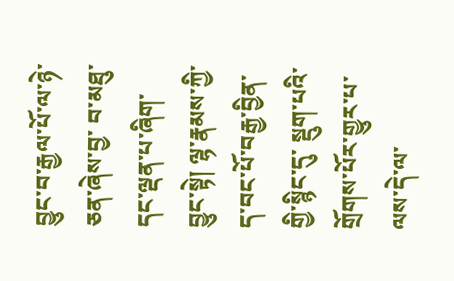བྱུང་བ་རྒྱལ་པོ་ལ་ཉེ་ཅན་ཞེས་བྱ་ བ་མཐུ་དང་ལྡན་པ་ཞིག་བྱུང་སྟེ། ལྷ་རྣམས་ཀྱི་ད་བང་པོ་བརྒྱ་བྱིན་གྱི་སྙིང་དུ་ སྡུག་པའི་གྲོགས་པོར་གྱུར་པ་ལས་དེ་ལ་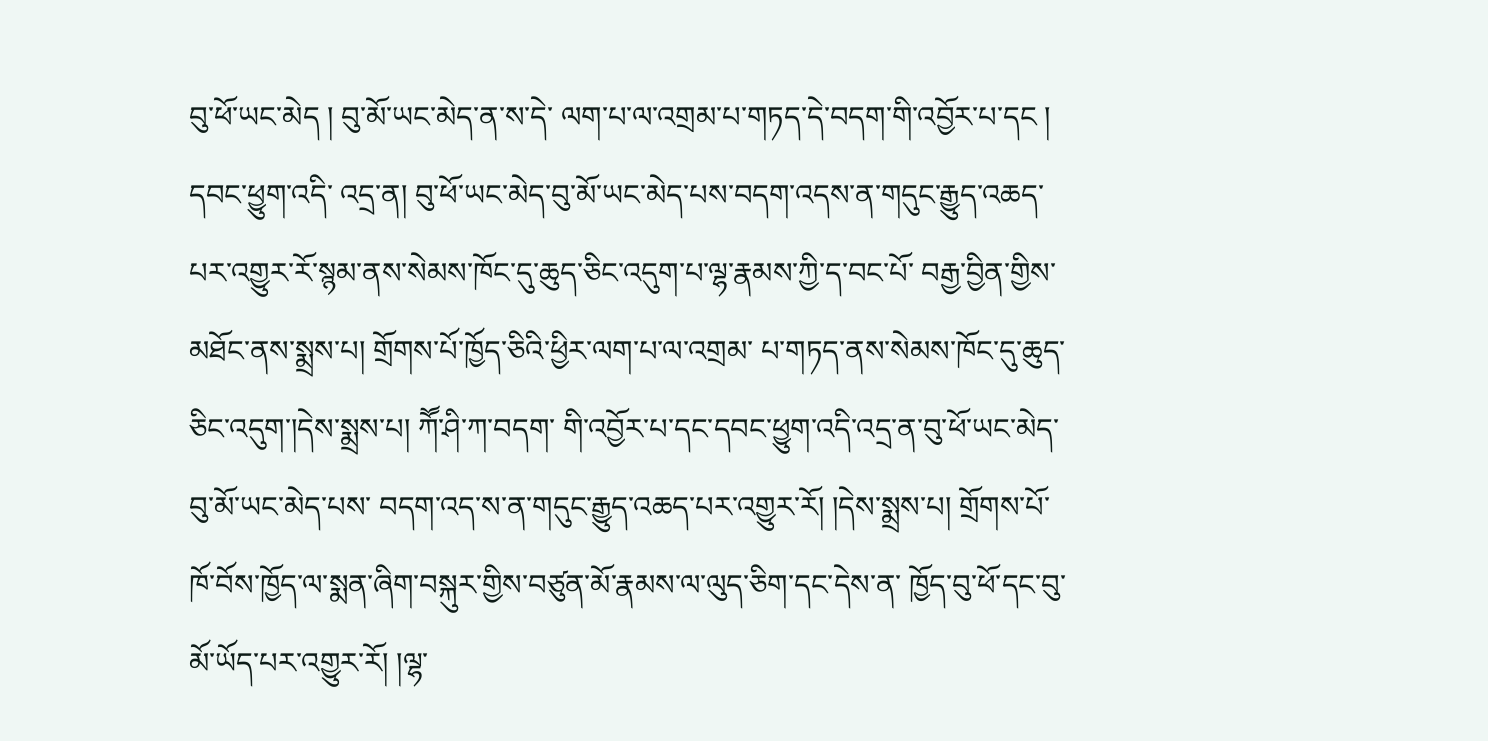བུ་ཕོ་ཡང་མེད ། བུ་མོ་ཡང་མེད་ན་ས་དེ་ ལག་པ་ལ་འགྲམ་པ་གཏད་དེ་བདག་གི་འབྱོར་པ་དང ། དབང་ཕྱུག་འདི་ འདྲ་ན། བུ་ཕོ་ཡང་མེད་བུ་མོ་ཡང་མེད་པས་བདག་འདས་ན་གདུང་རྒྱུད་འཆད་ པར་འགྱུར་རོ་སྙམ་ནས་སེམས་ཁོང་དུ་ཆུད་ཅིང་འདུག་པ་ལྷ་རྣམས་ཀྱི་ད་བང་པོ་ བརྒྱ་བྱིན་གྱིས་མཐོང་ནས་སྨྲས་པ། གྲོགས་པོ་ཁྱོད་ཅིའི་ཕྱིར་ལག་པ་ལ་འགྲམ་ པ་གཏད་ནས་སེམས་ཁོང་དུ་ཆུད་ཅིང་འདུག་།དེས་སྨྲས་པ། ཀཽ་ཤི་ཀ་བདག་ གི་འབྱོར་པ་དང་དབང་ཕྱུག་འདི་འདྲ་ན་བུ་ཕོ་ཡང་མེད་བུ་མོ་ཡང་མེད་པས་ བདག་འད་ས་ན་གདུང་རྒྱུད་འཆད་པར་འགྱུར་རོ། །དེས་སྨྲས་པ། གྲོགས་པོ་ ཁོ་བོས་ཁྱོད་ལ་སྨན་ཞིག་བསྐུར་གྱིས་བཙུན་མོ་རྣམས་ལ་ལུད་ཅིག་དང་དེས་ན་ ཁྱོད་བུ་ཕོ་དང་བུ་མོ་ཡོད་པར་འགྱུར་རོ། །ལྷ་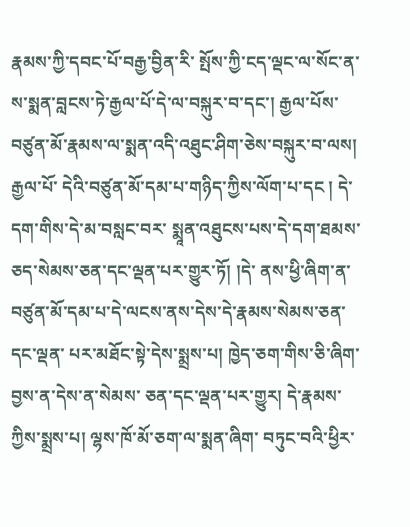རྣམས་ཀྱི་དབང་པོ་བརྒྱ་བྱིན་རི་ སྤོས་ཀྱི་ངད་ལྡང་ལ་སོང་ན་ས་སྨན་བླངས་ཏེ་རྒྱལ་པོ་དེ་ལ་བསྐུར་བ་དང་། རྒྱལ་པོས་བཙུན་མོ་རྣམས་ལ་སྨན་འདི་འཐུང་ཤིག་ཅེས་བསྐུར་བ་ལས། རྒྱལ་པོ་ དེའི་བཙུན་མོ་དམ་པ་གཉིད་ཀྱིས་ལོག་པ་དང ། དེ་དག་གིས་དེ་མ་བསླང་བར་ སྨཱན་འཐུངས་པས་དེ་དག་ཐམས་ཅད་སེམས་ཅན་དང་ལྡན་པར་གྱུར་ཏོ། །དེ་ ནས་ཕྱི་ཞིག་ན་བཙུན་མོ་དམ་པ་དེ་ལངས་ནས་དེས་དེ་རྣམས་སེམས་ཅན་དང་ལྡན་ པར་མཐོང་སྟེ་དེས་སྨྲས་པ། ཁྱེད་ཅག་གིས་ཅི་ཞིག་བྱས་ན་དེས་ན་སེམས་ ཅན་དང་ལྡན་པར་གྱུར། དེ་རྣམས་ཀྱིས་སྨྲས་པ། ལྷས་ཁོ་མོ་ཅག་ལ་སྨན་ཞིག་ བཏུང་བའི་ཕྱིར་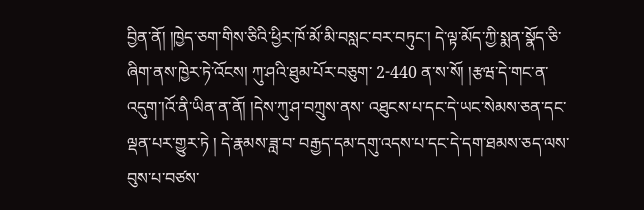བྱིན་ནོ། །ཁྱེད་ཅག་གིས་ཅིའི་ཕྱིར་ཁོ་མོ་མི་བསླང་བར་བཏུང་། དེ་ལྟ་མོད་ཀྱི་སྨན་སྣོད་ཅི་ཞིག་ནས་ཁྱེར་ཏེ་འོངས། ཀུ་ཤའི་ཐུམ་པོར་བཅུག་ 2-440 ན་ས་སོ། །རྩཝ་དེ་གང་ན་འདུག་།འོ་ནི་ཡིན་ན་ནོ། །དེས་ཀུ་ཤ་བཀྲུས་ནས་ འཐུངས་པ་དང་དེ་ཡང་སེམས་ཅན་དང་ལྡན་པར་གྱུར་ཏེ ། དེ་རྣམས་ཟླ་བ་ བརྒྱད་དམ་དགུ་འདས་པ་དང་དེ་དག་ཐམས་ཅད་ལས་བུས་པ་བཙས་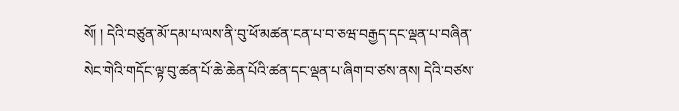སོ། ། དེའི་བཙུན་མོ་དམ་པ་ལས་ནི་བུ་ཕོ་མཚན་ངན་པ་བ་ཅཝ་བརྒྱད་དང་ལྡན་པ་བཞིན་ སེང་གེའི་གདོང་ལྟ་བུ་ཚན་པོ་ཆེ་ཆེན་པོའི་ཚན་དང་ལྡན་པ་ཞིག་བ་ཙས་ནས། དེའི་བཙས་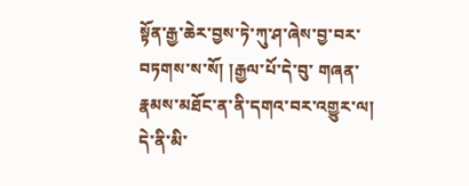སྟོན་རྒྱ་ཆེར་བྱས་ཏེ་ཀུ་ཤ་ཞེས་བྱ་བར་བཏགས་ས་སོ། །རྒྱལ་པོ་དེ་བུ་ གཞན་རྣམས་མཐོང་ན་ནི་དགའ་བར་འགྱུར་ལ། དེ་ནི་མི་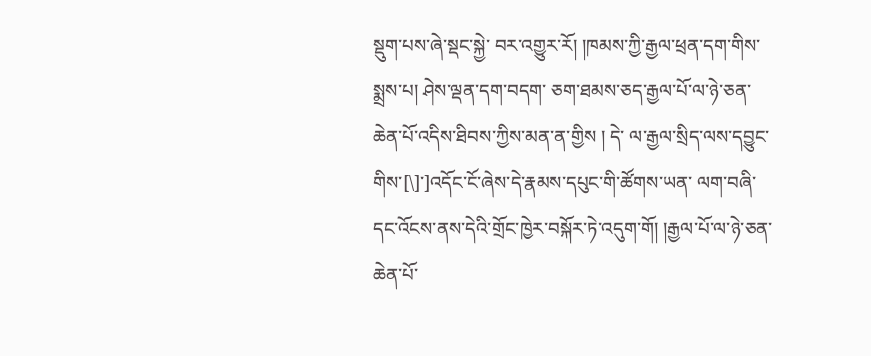སྡུག་པས་ཞེ་སྡང་སྐྱེ་ བར་འགྱུར་རོ། །ཁམས་ཀྱི་རྒྱལ་ཕྲན་དག་གིས་སྨྲས་པ། ཤེས་ལྡན་དག་བདག་ ཅག་ཐམས་ཅད་རྒྱལ་པོ་ལ་ཉེ་ཅན་ཆེན་པོ་འདིས་ཐིབས་ཀྱིས་མན་ན་གྱིས ། དེ་ ལ་རྒྱལ་སྲིད་ལས་དབྱུང་གིས་[\]་]འདོང་ངོ་ཞེས་དེ་རྣམས་དཔུང་གི་ཚོགས་ཡན་ ལག་བཞི་དང་འོངས་ནས་དེའི་གྲོང་ཁྱེར་བསྐོར་ཏེ་འདུག་གོ། །རྒྱལ་པོ་ལ་ཉེ་ཅན་ ཆེན་པོ་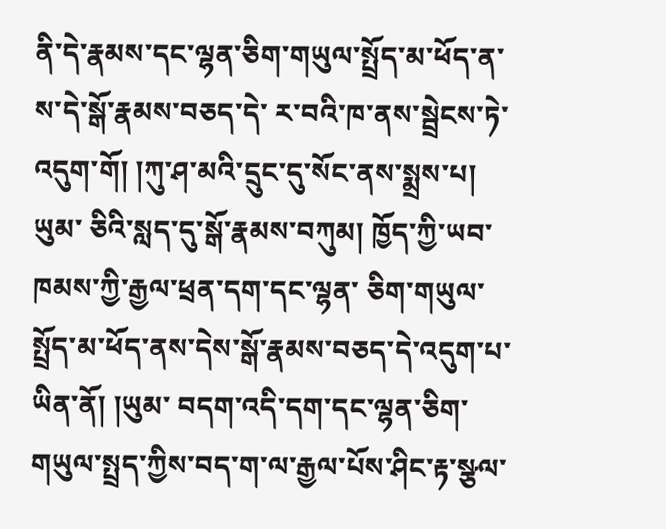ནི་དེ་རྣམས་དང་ལྷན་ཅིག་གཡུལ་སྤྲོད་མ་ཕོད་ན་ས་དེ་སྒོ་རྣམས་བཅད་དེ་ ར་བའི་ཁ་ནས་སྦྲེངས་ཏེ་འདུག་གོ། །ཀུ་ཤ་མའི་དྲུང་དུ་སོང་ནས་སྨྲས་པ། ཡུམ་ ཅིའི་སླད་དུ་སྒོ་རྣམས་བཀུམ། ཁྱོད་ཀྱི་ཡབ་ཁམས་ཀྱི་རྒྱལ་ཕྲན་དག་དང་ལྷན་ ཅིག་གཡུལ་སྤྲོད་མ་ཕོད་ནས་དེས་སྒོ་རྣམས་བཅད་དེ་འདུག་པ་ཡིན་ནོ། །ཡུམ་ བདག་འདི་དག་དང་ལྷན་ཅིག་གཡུལ་སྤྲད་ཀྱིས་བད་ག་ལ་རྒྱལ་པོས་ཤིང་རྟ་སྩལ་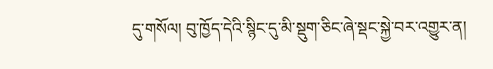དུ་གསོལ། བུ་ཁྱོད་དེའི་སྙིང་དུ་མི་སྡུག་ཅིང་ཞེ་སྡང་སྐྱེ་བར་འགྱུར་ན།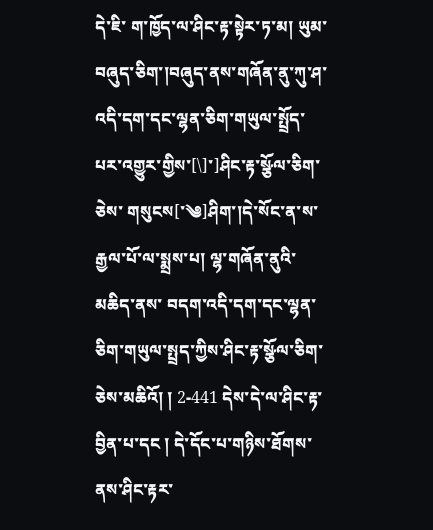དེ་ཇི་ ག་ཁྱོད་ལ་ཤིང་རྟ་སྟེར་ཏ་མ། ཡུམ་བཞུད་ཅིག་།བཞུད་ནས་གཞོན་ནུ་ཀུ་ཤ་ འདི་དག་དང་ལྷན་ཅིག་གཡུལ་སྤྲོད་པར་འགྱུར་གྱིས་[\]་]ཤིང་རྟ་སྩོལ་ཅིག་ཅེས་ གསུངས[་༄]ཤིག་།དེ་སོང་ན་ས་རྒྱལ་པོ་ལ་སྨྲས་པ། ལྷ་གཞོན་ནུའི་མཆིད་ནས་ བདག་འདི་དག་དང་ལྷན་ཅིག་གཡུལ་སྤྲད་ཀྱིས་ཤིང་རྟ་སྩོལ་ཅིག་ཅེས་མཆིའོ། ། 2-441 དེས་དེ་ལ་ཤིང་རྟ་བྱིན་པ་དང ། དེ་དོང་པ་གཉིས་ཐོགས་ནས་ཤིང་རྟར་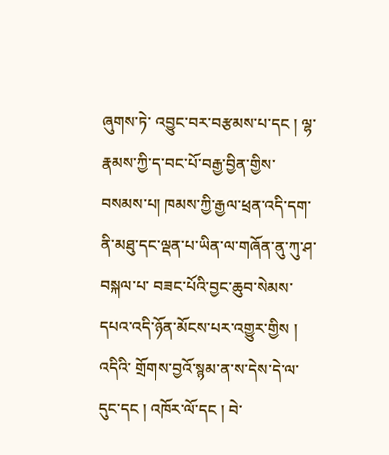ཞུགས་ཏེ་ འབྱུང་བར་བརྩམས་པ་དང ། ལྷ་རྣམས་ཀྱི་ད་བང་པོ་བརྒྱ་བྱིན་གྱིས་བསམས་པ། ཁམས་ཀྱི་རྒྱལ་ཕྲན་འདི་དག་ནི་མཐུ་དང་ལྡན་པ་ཡིན་ལ་གཞོན་ནུ་ཀུ་ཤ་བསྐལ་པ་ བཟང་པོའི་བྱང་ཆུབ་སེམས་དཔའ་འདི་ཉོན་མོངས་པར་འགྱུར་གྱིས ། འདིའི་ གྲོགས་བྱའོ་སྙམ་ན་ས་དེས་དེ་ལ་དུང་དང ། འཁོར་ལོ་དང ། བེ་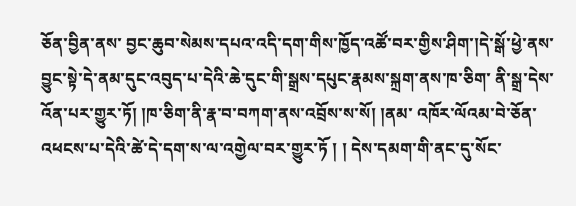ཅོན་བྱིན་ནས་ བྱང་ཆུབ་སེམས་དཔའ་འདི་དག་གིས་ཁྱོད་འཚོ་བར་གྱིས་ཤིག་།དེ་སྒོ་ཕྱེ་ནས་ བྱུང་སྟེ་དེ་ནམ་དུང་འབུད་པ་དེའི་ཆེ་དུང་གི་སྒྲས་དཔུང་རྣམས་སྐྲག་ནས་ཁ་ཅིག་ ནི་སྒྲ་དེས་འོན་པར་གྱུར་ཏོ། །ཁ་ཅིག་ནི་རྣ་བ་བཀག་ནས་འབྲོས་ས་སོ། །ནམ་ འཁོར་ལོའམ་བེ་ཅོན་འཕངས་པ་དེའི་ཚེ་དེ་དག་ས་ལ་འགྱེལ་བར་གྱུར་ཏོ ། ། དེས་དམག་གི་ནང་དུ་སོང་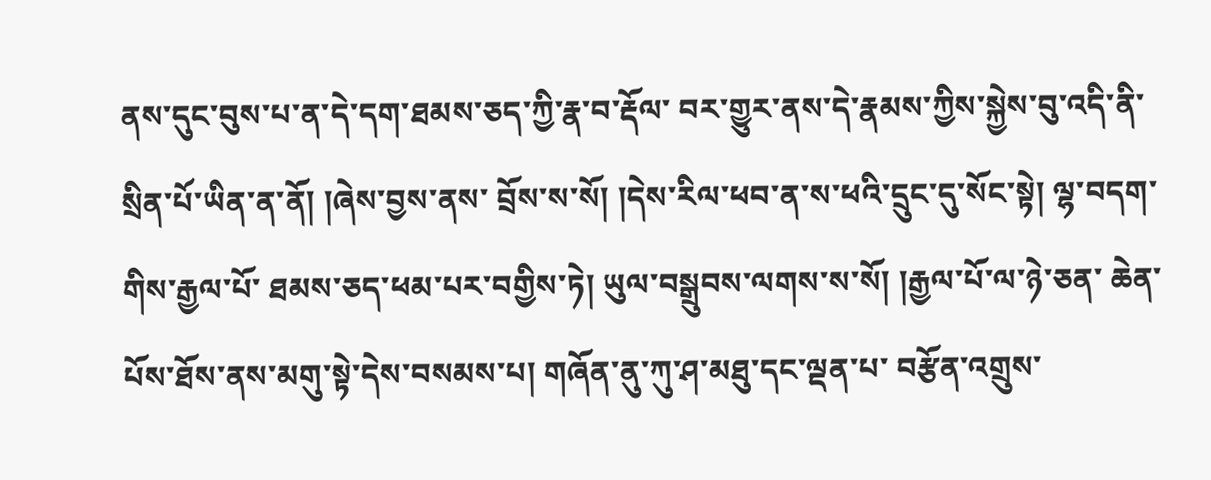ནས་དུང་བུས་པ་ན་དེ་དག་ཐམས་ཅད་ཀྱི་རྣ་བ་རྡོལ་ བར་གྱུར་ནས་དེ་རྣམས་ཀྱིས་སྐྱེས་བུ་འདི་ནི་སྲིན་པོ་ཡིན་ན་ནོ། །ཞེས་བྱས་ནས་ བྲོས་ས་སོ། །དེས་རིལ་ཕབ་ན་ས་ཕའི་དྲུང་དུ་སོང་སྟེ། ལྷ་བདག་གིས་རྒྱལ་པོ་ ཐམས་ཅད་ཕམ་པར་བགྱིས་ཏེ། ཡུལ་བསྒྲུབས་ལགས་ས་སོ། །རྒྱལ་པོ་ལ་ཉེ་ཅན་ ཆེན་པོས་ཐོས་ནས་མགུ་སྟེ་དེས་བསམས་པ། གཞོན་ནུ་ཀུ་ཤ་མཐུ་དང་ལྡན་པ་ བརྩོན་འགྲུས་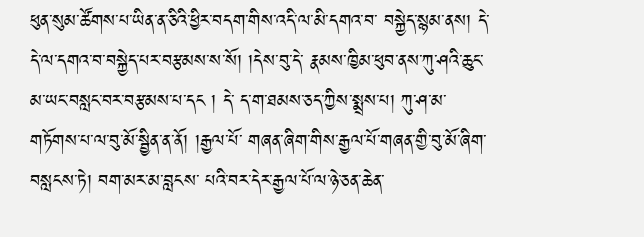ཕུན་སུམ་ཚོགས་པ་ཡིན་ན་ཅིའི་ཕྱིར་བདག་གིས་འདི་ལ་མི་དགའ་བ་ བསྐྱེད་སྙམ་ནས། དེ་དེ་ལ་དགའ་བ་བསྐྱེད་པར་བརྩམས་ས་སོ། །དེས་བུ་དེ་ རྣམས་ཁྱིམ་ཕུབ་ནས་ཀུ་ཤའི་ཆུང་མ་ཡང་བསླང་བར་བརྩམས་པ་དང ། དེ་ ད་ག་ཐམས་ཅད་ཀྱིས་སྨྲས་པ། ཀུ་ཤ་མ་གཏོགས་པ་ལ་བུ་མོ་སྦྱིན་ན་ནོ། །རྒྱལ་པོ་ གཞན་ཞིག་གིས་རྒྱལ་པོ་གཞན་གྱི་བུ་མོ་ཞིག་བསླངས་ཏེ། བག་མར་མ་བླངས་ པའི་བར་དེར་རྒྱལ་པོ་ལ་ཉེ་ཅན་ཆེན་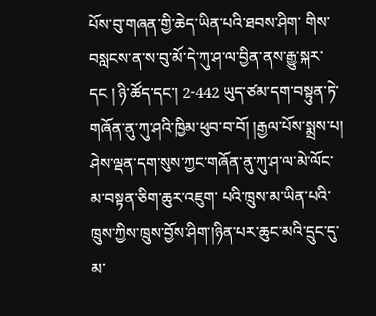པོས་བུ་གཞན་གྱི་ཆེད་ཡིན་པའི་ཐབས་ཤིག་ གིས་བསླངས་ན་ས་བུ་མོ་དེ་ཀུ་ཤ་ལ་བྱིན་ནས་རྒྱུ་སྐར་དང ། ཉི་ཚོད་དང་། 2-442 ཡུད་ཙམ་དག་བསྟུན་ཏེ་གཞོན་ནུ་ཀུ་ཤའི་ཁྱིམ་ཕུབ་བ་བོ། །རྒྱལ་པོས་སྨྲས་པ། ཤེས་ལྡན་དག་སུས་ཀྱང་གཞོན་ནུ་ཀུ་ཤ་ལ་མེ་ལོང་མ་བསྟན་ཅིག་ཆུར་འཇུག་ པའི་ཁྲུས་མ་ཡིན་པའི་ཁྲུས་ཀྱིས་ཁྲུས་བྱོས་ཤིག་།ཉིན་པར་ཆུང་མའི་དྲུང་དུ་མ་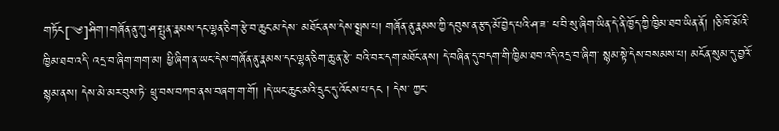གཏོང[་༄]ཤིག་།གཞོན་ནུ་ཀུ་ཤ་སྤུན་རྣམས་དང་ལྷན་ཅིག་རྩེ་བ་ཆུང་མ་དེས་ མཐོང་ནས་དེས་སྨྲས་པ། གཞོན་ནུ་རྣམས་ཀྱི་དབུས་ན་རྩད་མོ་བྱེད་པའི་ཤ་ཟ་ ཕ་བི་སུ་ཞིག་ཡིན་དེ་ནི་ཁྱོད་ཀྱི་ཁྱིམ་ཐབ་ཡིན་ནོ། །ཅི་ཁོ་མོའི་ཁྱིམ་ཐབ་འདི་ འདྲ་བ་ཞིག་གག་མ། ཕྱི་ཞིག་ན་ཡང་དེས་གཞོན་ནུ་རྣམས་དང་ལྷན་ཅིག་ཆུ་ན་རྩེ་ བའི་བར་དག་མཐོང་ནས། དེ་བཞིན་དུ་བདག་གི་ཁྱིམ་ཐབ་འདི་འདྲ་བ་ཞིག་ སྙམ་སྟེ་དེས་བསམས་པ། མངོན་སུམ་དུ་བྱའོ་སྙམ་ནས། དེས་མེ་མར་བུས་ཏེ་ ཕྲུ་བས་བཀབ་ནས་བཞག་ག་གོ། །དེ་ཡང་ཆུང་མའི་དྲུང་དུ་འོངས་པ་དང ། དེས་ ཀྱང་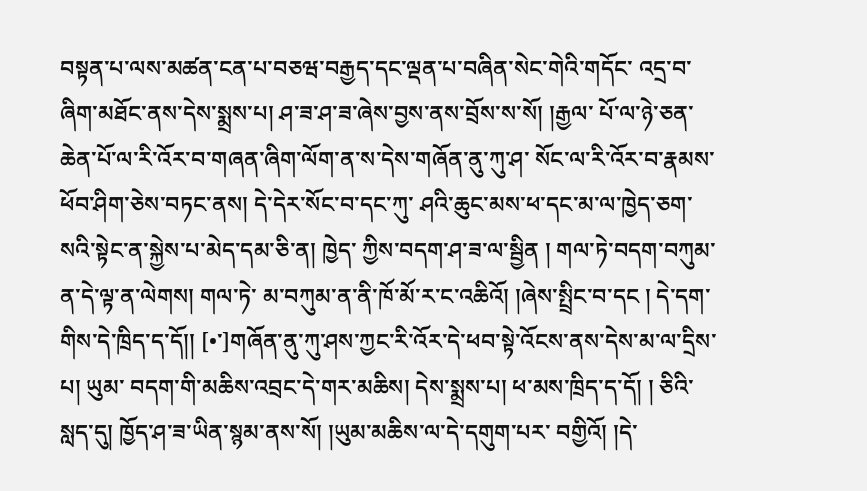བསྟན་པ་ལས་མཚན་ངན་པ་བཅཝ་བརྒྱད་དང་ལྡན་པ་བཞིན་སེང་གེའི་གདོང་ འདྲ་བ་ཞིག་མཐོང་ནས་དེས་སྨྲས་པ། ཤ་ཟ་ཤ་ཟ་ཞེས་བྱས་ནས་བྲོས་ས་སོ། །རྒྱལ་ པོ་ལ་ཉེ་ཅན་ཆེན་པོ་ལ་རི་འོར་བ་གཞན་ཞིག་ལོག་ན་ས་དེས་གཞོན་ནུ་ཀུ་ཤ་ སོང་ལ་རི་འོར་བ་རྣམས་ཕོབ་ཤིག་ཅེས་བཏང་ནས། དེ་དེར་སོང་བ་དང་ཀུ་ ཤའི་ཆུང་མས་ཕ་དང་མ་ལ་ཁྱེད་ཅག་སའི་སྟེང་ན་སྐྱེས་པ་མེད་དམ་ཅི་ན། ཁྱེད་ ཀྱིས་བདག་ཤ་ཟ་ལ་སྦྱིན ། གལ་ཏེ་བདག་བཀུམ་ན་དེ་ལྟ་ན་ལེགས། གལ་ཏེ་ མ་བཀུམ་ན་ནི་ཁོ་མོ་ར་ང་འཆིའོ། །ཞེས་སྤྲིང་བ་དང ། དེ་དག་གིས་དེ་ཁྲིད་ད་དོ།། [•་]གཞོན་ནུ་ཀུ་ཤས་ཀྱང་རི་འོར་དེ་ཕབ་སྟེ་འོངས་ནས་དེས་མ་ལ་དྲིས་པ། ཡུམ་ བདག་གི་མཆིས་འབྲང་དེ་གར་མཆིས། དེས་སྨྲས་པ། ཕ་མས་ཁྲིད་ད་དོ། ། ཅིའི་སླད་དུ། ཁྱོད་ཤ་ཟ་ཡིན་སྙམ་ནས་སོ། །ཡུམ་མཆིས་ལ་དེ་དགུག་པར་ བགྱིའོ། །དེ་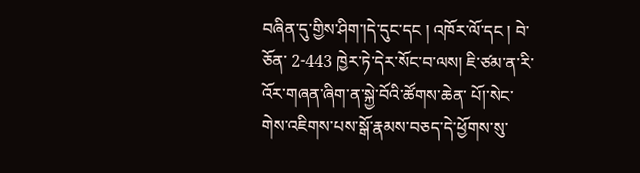བཞིན་དུ་གྱིས་ཤིག་།དེ་དུང་དང ། འཁོར་ལོ་དང ། བེ་ཅོན་ 2-443 ཁྱེར་ཏེ་དེར་སོང་བ་ལས། ཇི་ཙམ་ན་རི་འོར་གཞན་ཞིག་ན་སྐྱེ་བོའི་ཚོགས་ཆེན་ པོ།་སེང་གེས་འཇིགས་པས་སྒོ་རྣམས་བཅད་དེ་ཕྱོགས་སུ་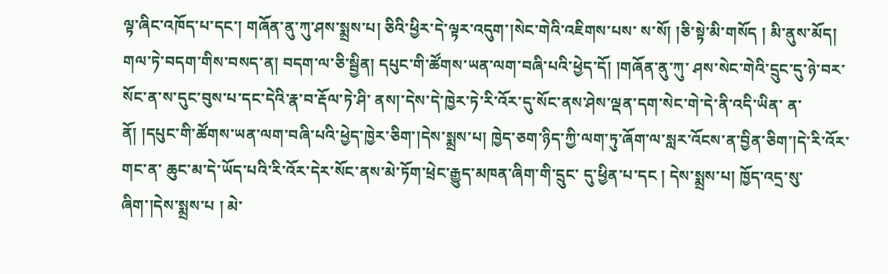ལྟ་ཞིང་འཁོད་པ་དང་། གཞོན་ནུ་ཀུ་ཤས་སྨྲས་པ། ཅིའི་ཕྱིར་དེ་ལྟར་འདུག་།སེང་གེའི་འཇིགས་པས་ ས་སོ། །ཅི་སྟེ་མི་གསོད ། མི་ནུས་མོད། གལ་ཏེ་བདག་གིས་བསད་ན། བདག་ལ་ཅི་སྦྱིན། དཔུང་གི་ཚོགས་ཡན་ལག་བཞི་པའི་ཕྱེད་དོ། །གཞོན་ནུ་ཀུ་ ཤས་སེང་གེའི་དྲུང་དུ་ཉེ་བར་སོང་ན་ས་དུང་བུས་པ་དང་དེའི་རྣ་བ་རྡོལ་ཏེ་ཤི་ ནས།་དེས་དེ་ཁྱེར་ཏེ་རི་འོར་དུ་སོང་ནས་ཤེས་ལྡན་དག་སེང་གེ་དེ་ནི་འདི་ཡིན་ ན་ནོ། །དཔུང་གི་ཚོགས་ཡན་ལག་བཞི་པའི་ཕྱེད་ཁྱེར་ཅིག་།དེས་སྨྲས་པ། ཁྱེད་ཅག་ཉིད་ཀྱི་ལག་ཏུ་ཞོག་ལ་སླར་འོངས་ན་བྱིན་ཅིག་།དེ་རི་འོར་གང་ན་ ཆུང་མ་དེ་ཡོད་པའི་རི་འོར་དེར་སོང་ནས་མེ་ཏོག་ཕྲེང་རྒྱུད་མཁན་ཞིག་གི་དྲུང་ དུ་ཕྱིན་པ་དང ། དེས་སྨྲས་པ། ཁྱོད་འདྲ་སུ་ཞིག་།དེས་སྨྲས་པ ། མེ་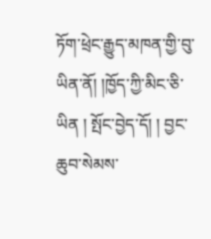ཏོག་ཕྲེང་རྒྱུད་མཁན་གྱི་བུ་ཡིན་ནོ། །ཁྱོད་ཀྱི་མིང་ཅི་ཡིན ། སྤོང་བྱེད་དོ། ། བྱང་ཆུབ་སེམས་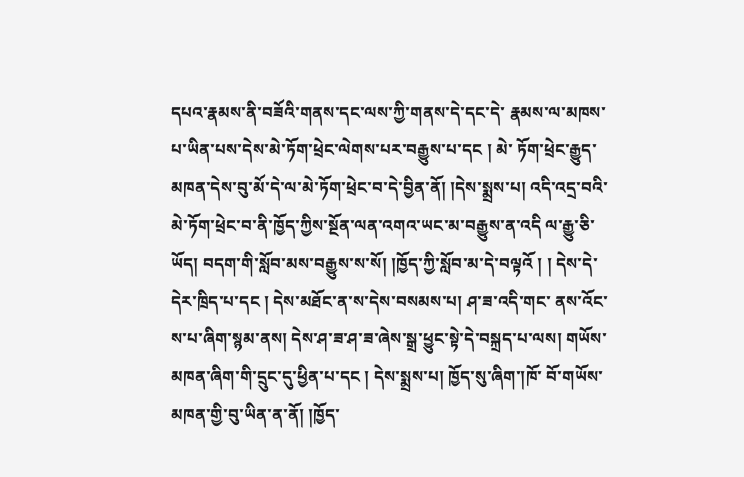དཔའ་རྣམས་ནི་བཟོའི་གནས་དང་ལས་ཀྱི་གནས་དེ་དང་དེ་ རྣམས་ལ་མཁས་པ་ཡིན་པས་དེས་མེ་ཏོག་ཕྲེང་ལེགས་པར་བརྒྱུས་པ་དང ། མེ་ ཏོག་ཕྲེང་རྒྱུད་མཁན་དེས་བུ་མོ་དེ་ལ་མེ་ཏོག་ཕྲེང་བ་དེ་བྱིན་ནོ། །དེས་སྨྲས་པ། འདི་འདྲ་བའི་མེ་ཏོག་ཕྲེང་བ་ནི་ཁྱོད་ཀྱིས་སྔོན་ལན་འགའ་ཡང་མ་བརྒྱུས་ན་འདི ལ་རྒྱུ་ཅི་ཡོད། བདག་གི་སློབ་མས་བརྒྱུས་ས་སོ། །ཁྱོད་ཀྱི་སློབ་མ་དེ་བལྟའོ ། ། དེས་དེ་དེར་ཁྲིད་པ་དང ། དེས་མཐོང་ན་ས་དེས་བསམས་པ། ཤ་ཟ་འདི་གང་ ནས་འོང་ས་པ་ཞིག་སྙམ་ནས། དེས་ཤ་ཟ་ཤ་ཟ་ཞེས་སྒྲ་ཕྱུང་སྟེ་དེ་བསྐྲད་པ་ལས། གཡོས་མཁན་ཞིག་གི་དྲུང་དུ་ཕྱིན་པ་དང ། དེས་སྨྲས་པ། ཁྱོད་སུ་ཞིག་།ཁོ་ བོ་གཡོས་མཁན་གྱི་བུ་ཡིན་ན་ནོ། །ཁྱོད་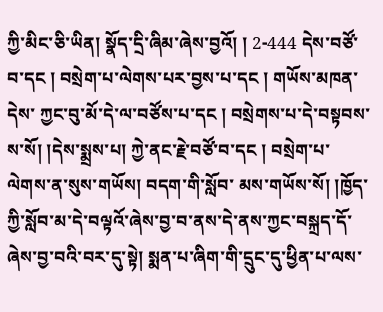ཀྱི་མིང་ཅི་ཡིན། སྣོད་དྲི་ཞིམ་ཞེས་བྱའོ། ། 2-444 དེས་བཙོ་བ་དང ། བསྲེག་པ་ལེགས་པར་བྱས་པ་དང ། གཡོས་མཁན་དེས་ ཀྱང་བུ་མོ་དེ་ལ་བཙོས་པ་དང ། བསྲེགས་པ་དེ་བསྟབས་ས་སོ། །དེས་སྨྲས་པ། ཀྱེ་ནང་རྗེ་བཙོ་བ་དང ། བསྲེག་པ་ལེགས་ན་སུས་གཡོས། བདག་གི་སློབ་ མས་གཡོས་སོ། །ཁྱོད་ཀྱི་སློབ་མ་དེ་བལྟའོ་ཞེས་བྱ་བ་ནས་དེ་ནས་ཀྱང་བསྐྲད་དོ་ ཞེས་བྱ་བའི་བར་དུ་སྟེ། སྨན་པ་ཞིག་གི་དྲུང་དུ་ཕྱིན་པ་ལས་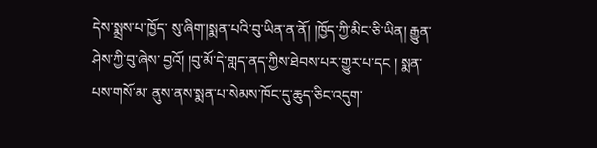དེས་སྨྲས་པ་ཁྱོད་ སུ་ཞིག་།སྨན་པའི་བུ་ཡིན་ན་ནོ། །ཁྱོད་ཀྱི་མིང་ཅི་ཡིན། རྒྱུན་ཤེས་ཀྱི་བུ་ཞེས་ བྱའོ། །བུ་མོ་དེ་གླད་ནད་ཀྱིས་ཐེབས་པར་གྱུར་པ་དང ། སྨན་པས་གསོ་མ་ ནུས་ནས་སྨན་པ་སེམས་ཁོང་དུ་ཆུད་ཅིང་འདུག་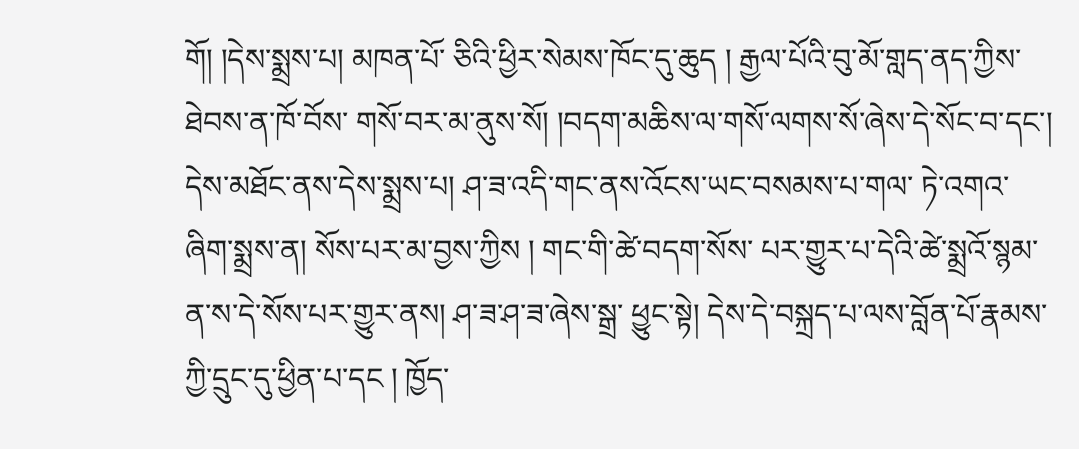གོ། །དེས་སྨྲས་པ། མཁན་པོ་ ཅིའི་ཕྱིར་སེམས་ཁོང་དུ་ཆུད ། རྒྱལ་པོའི་བུ་མོ་གླད་ནད་ཀྱིས་ཐེབས་ན་ཁོ་བོས་ གསོ་བར་མ་ནུས་སོ། །བདག་མཆིས་ལ་གསོ་ལགས་སོ་ཞེས་དེ་སོང་བ་དང་། དེས་མཐོང་ནས་དེས་སྨྲས་པ། ཤ་ཟ་འདི་གང་ནས་འོངས་ཡང་བསམས་པ་གལ་ ཏེ་འགའ་ཞིག་སྨྲས་ན། སོས་པར་མ་བྱས་ཀྱིས ། གང་གི་ཚེ་བདག་སོས་ པར་གྱུར་པ་དེའི་ཚེ་སྨྲའོ་སྙམ་ན་ས་དེ་སོས་པར་གྱུར་ནས། ཤ་ཟ་ཤ་ཟ་ཞེས་སྒྲ་ ཕྱུང་སྟེ། དེས་དེ་བསྐྲད་པ་ལས་བློན་པོ་རྣམས་ཀྱི་དྲུང་དུ་ཕྱིན་པ་དང ། ཁྱོད་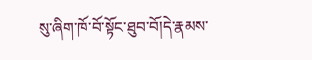སུ་ཞིག་ཁོ་བོ་སྟོང་ཐུབ་བོ།དེ་རྣམས་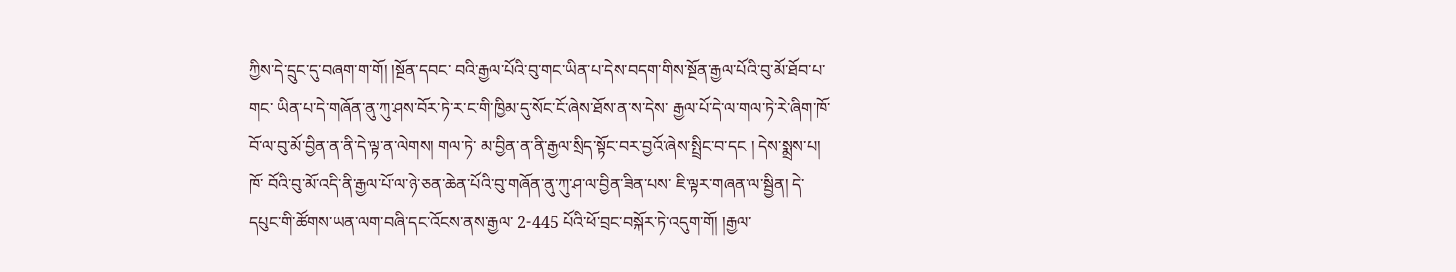ཀྱིས་དེ་དྲུང་དུ་བཞག་ག་གོ། །སྔོན་དབང་ བའི་རྒྱལ་པོའི་བུ་གང་ཡིན་པ་དེས་བདག་གིས་སྔོན་རྒྱལ་པོའི་བུ་མོ་ཐོབ་པ་གང་ ཡིན་པ་དེ་གཞོན་ནུ་ཀུ་ཤས་བོར་ཏེ་ར་ང་གི་ཁྱིམ་དུ་སོང་ངོ་ཞེས་ཐོས་ན་ས་དེས་ རྒྱལ་པོ་དེ་ལ་གལ་ཏེ་རེ་ཞིག་ཁོ་བོ་ལ་བུ་མོ་བྱིན་ན་ནི་དེ་ལྟ་ན་ལེགས། གལ་ཏེ་ མ་བྱིན་ན་ནི་རྒྱལ་སྲིད་སྟོང་བར་བྱའོ་ཞེས་སྤྲིང་བ་དང ། དེས་སྨྲས་པ། ཁོ་ བོའི་བུ་མོ་འདི་ནི་རྒྱལ་པོ་ལ་ཉེ་ཅན་ཆེན་པོའི་བུ་གཞོན་ནུ་ཀུ་ཤ་ལ་བྱིན་ཟིན་པས་ ཇི་ལྟར་གཞན་ལ་སྦྱིན། དེ་དཔུང་གི་ཚོགས་ཡན་ལག་བཞི་དང་འོངས་ནས་རྒྱལ་ 2-445 པོའི་ཕོ་བྲང་བསྐོར་ཏེ་འདུག་གོ། །རྒྱལ་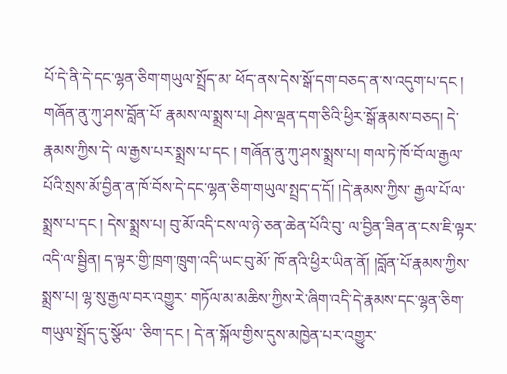པོ་དེ་ནི་དེ་དང་ལྷན་ཅིག་གཡུལ་སྤྲོད་མ་ ཕོད་ནས་དེས་སྒོ་དག་བཅད་ན་ས་འདུག་པ་དང ། གཞོན་ནུ་ཀུ་ཤས་བློན་པོ་ རྣམས་ལ་སྨྲས་པ། ཤེས་ལྡན་དག་ཅིའི་ཕྱིར་སྒོ་རྣམས་བཅད། དེ་རྣམས་ཀྱིས་དེ་ ལ་རྒྱས་པར་སྨྲས་པ་དང ། གཞོན་ནུ་ཀུ་ཤས་སྨྲས་པ། གལ་ཏེ་ཁོ་བོ་ལ་རྒྱལ་ པོའི་སྲས་མོ་བྱིན་ན་ཁོ་བོས་དེ་དང་ལྷན་ཅིག་གཡུལ་སྤྲད་ད་དོ། །དེ་རྣམས་ཀྱིས་ རྒྱལ་པོ་ལ་སྨྲས་པ་དང ། དེས་སྨྲས་པ། བུ་མོ་འདི་ངས་ལ་ཉེ་ཅན་ཆེན་པོའི་བུ་ ལ་བྱིན་ཟིན་ན་ངས་ཇི་ལྟར་འདི་ལ་སྦྱིན། ད་ལྟར་གྱི་ཁྲག་ཁྲུག་འདི་ཡང་བུ་མོ་ ཁོ་ནའི་ཕྱིར་ཡིན་ནོ། །བློན་པོ་རྣམས་ཀྱིས་སྨྲས་པ། ལྷ་སུ་རྒྱལ་བར་འགྱུར་ གཏོལ་མ་མཆིས་ཀྱིས་རེ་ཞིག་འདི་དེ་རྣམས་དང་ལྷན་ཅིག་གཡུལ་སྤྲོད་དུ་སྩོལ་ ་ཅིག་དང ། དེ་ན་སྐོལ་གྱིས་དུས་མཁྱེན་པར་འགྱུར་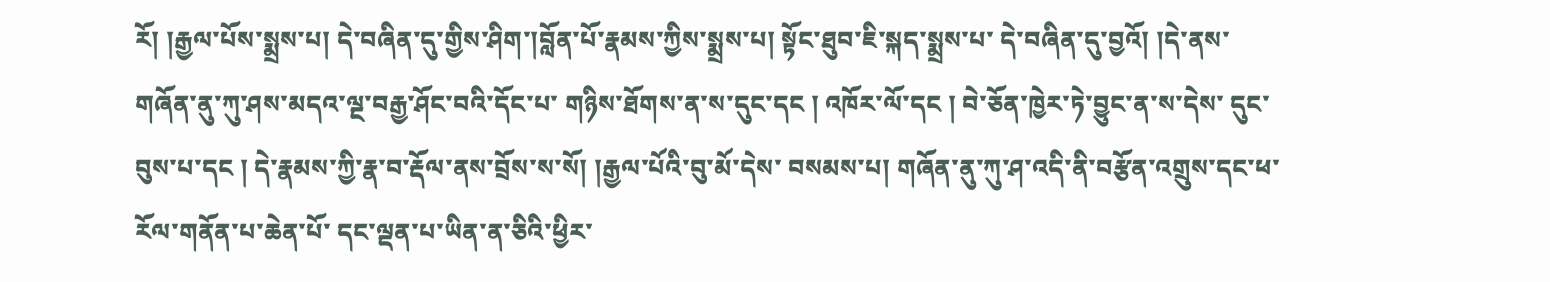རོ། །རྒྱལ་པོས་སྨྲས་པ། དེ་བཞིན་དུ་གྱིས་ཤིག་།བློན་པོ་རྣམས་ཀྱིས་སྨྲས་པ། སྟོང་ཐུབ་ཇི་སྐད་སྨྲས་པ་ དེ་བཞིན་དུ་བྱའོ། །དེ་ནས་གཞོན་ནུ་ཀུ་ཤས་མདའ་ལྔ་བརྒྱ་ཤོང་བའི་དོང་པ་ གཉིས་ཐོགས་ན་ས་དུང་དང ། འཁོར་ལོ་དང ། བེ་ཅོན་ཁྱེར་ཏེ་བྱུང་ན་ས་དེས་ དུང་བུས་པ་དང ། དེ་རྣམས་ཀྱི་རྣ་བ་རྡོལ་ནས་བྲོས་ས་སོ། །རྒྱལ་པོའི་བུ་མོ་དེས་ བསམས་པ། གཞོན་ནུ་ཀུ་ཤ་འདི་ནི་བརྩོན་འགྲུས་དང་ཕ་རོལ་གནོན་པ་ཆེན་པོ་ དང་ལྡན་པ་ཡིན་ན་ཅིའི་ཕྱིར་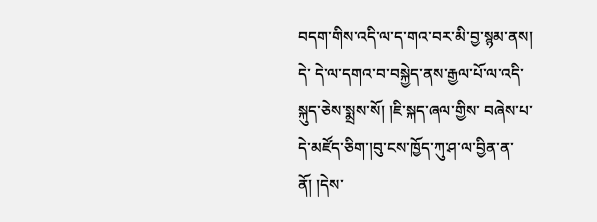བདག་གིས་འདི་ལ་ད་གའ་བར་མི་བྱ་སྙམ་ནས། དེ་ དེ་ལ་དགའ་བ་བསྐྱེད་ནས་རྒྱལ་པོ་ལ་འདི་སྐུད་ཅེས་སྨྲས་སོ། །ཇི་སྐད་ཞལ་གྱིས་ བཞེས་པ་དེ་མཛོད་ཅིག་།བུ་ངས་ཁྱོད་ཀུ་ཤ་ལ་བྱིན་ན་ནོ། །དེས་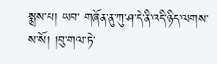སྨྲས་པ། ཡབ་ གཞོན་ནུ་ཀུ་ཤ་དེ་ནི་འདི་ཉིད་ལགས་ས་སོ། །བུ་གལ་ཏེ་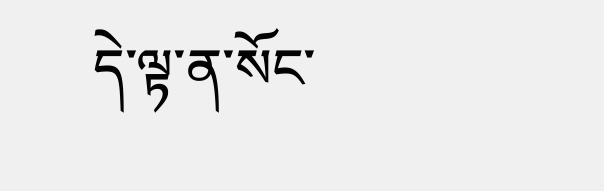དེ་ལྟ་ན་སོང་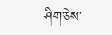ཤིག་ཅེས་